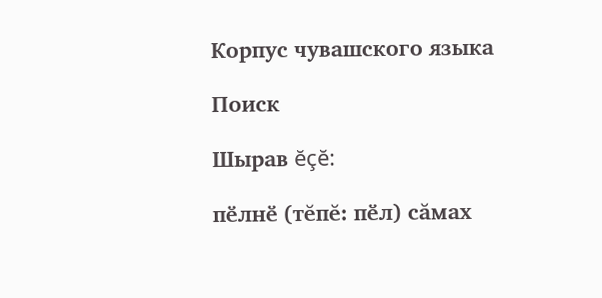Корпус чувашского языка

Поиск

Шырав ĕçĕ:

пӗлнӗ (тĕпĕ: пӗл) сăмах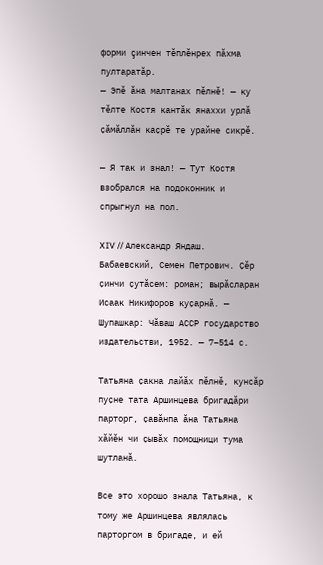форми çинчен тĕплĕнрех пăхма пултаратăр.
— Эпӗ ӑна малтанах пӗлнӗ! — ку тӗлте Костя кантӑк янаххи урлӑ ҫӑмӑллӑн каҫрӗ те урайне сикрӗ.

— Я так и знал! — Тут Костя взобрался на подоконник и спрыгнул на пол.

XIV // Александр Яндаш. Бабаевский, Семен Петрович. Ҫӗр ҫинчи ҫутӑсем: роман; вырӑсларан Исаак Никифоров куҫарнӑ. — Шупашкар: Чӑваш АССР государство издательстви, 1952. — 7–514 с.

Татьяна ҫакна лайӑх пӗлнӗ, кунсӑр пуҫне тата Аршинцева бригадӑри парторг, ҫавӑнпа ӑна Татьяна хӑйӗн чи ҫывӑх помощници тума шутланӑ.

Все это хорошо знала Татьяна, к тому же Аршинцева являлась парторгом в бригаде, и ей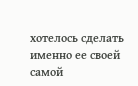хотелось сделать именно ее своей самой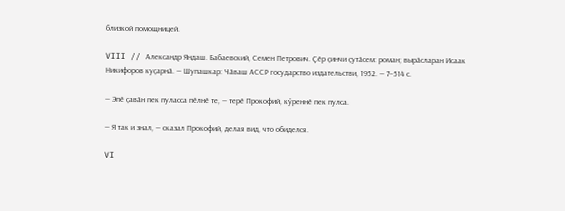близкой помощницей.

VIII // Александр Яндаш. Бабаевский, Семен Петрович. Ҫӗр ҫинчи ҫутӑсем: роман; вырӑсларан Исаак Никифоров куҫарнӑ. — Шупашкар: Чӑваш АССР государство издательстви, 1952. — 7–514 с.

— Эпӗ ҫавӑн пек пуласса пӗлнӗ те, — терӗ Прокофий, кӳреннӗ пек пулса.

— Я так и знал, — сказал Прокофий, делая вид, что обиделся.

VI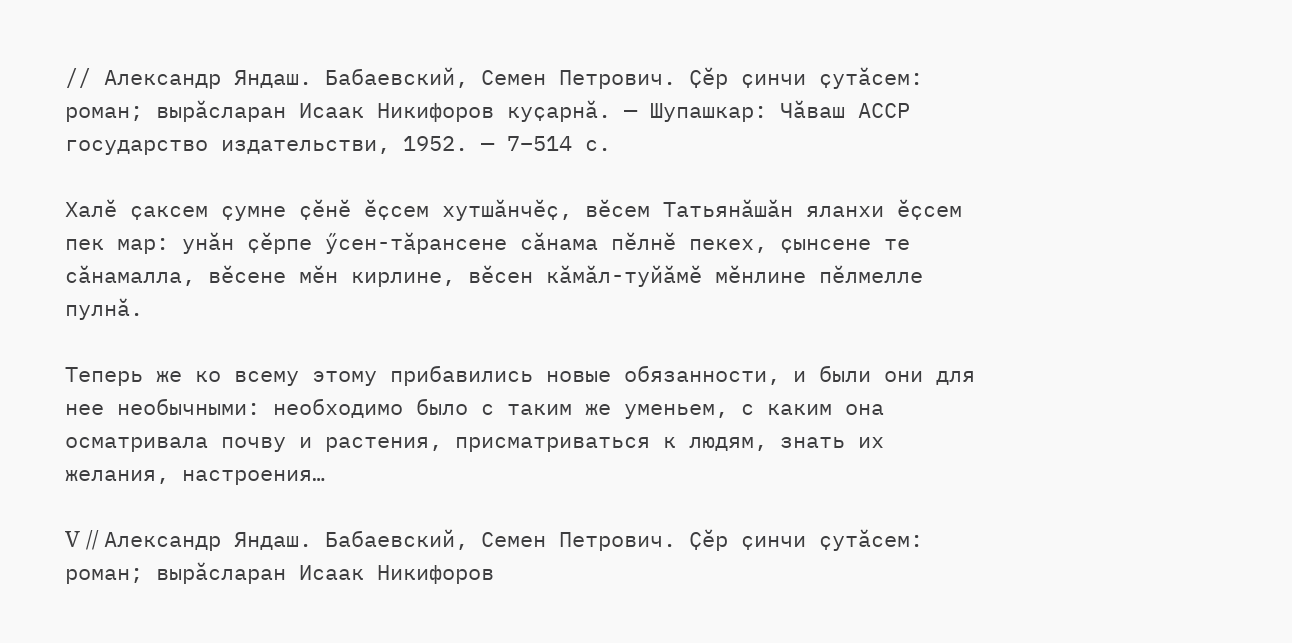// Александр Яндаш. Бабаевский, Семен Петрович. Ҫӗр ҫинчи ҫутӑсем: роман; вырӑсларан Исаак Никифоров куҫарнӑ. — Шупашкар: Чӑваш АССР государство издательстви, 1952. — 7–514 с.

Халӗ ҫаксем ҫумне ҫӗнӗ ӗҫсем хутшӑнчӗҫ, вӗсем Татьянӑшӑн яланхи ӗҫсем пек мар: унӑн ҫӗрпе ӳсен-тӑрансене сӑнама пӗлнӗ пекех, ҫынсене те сӑнамалла, вӗсене мӗн кирлине, вӗсен кӑмӑл-туйӑмӗ мӗнлине пӗлмелле пулнӑ.

Теперь же ко всему этому прибавились новые обязанности, и были они для нее необычными: необходимо было с таким же уменьем, с каким она осматривала почву и растения, присматриваться к людям, знать их желания, настроения…

V // Александр Яндаш. Бабаевский, Семен Петрович. Ҫӗр ҫинчи ҫутӑсем: роман; вырӑсларан Исаак Никифоров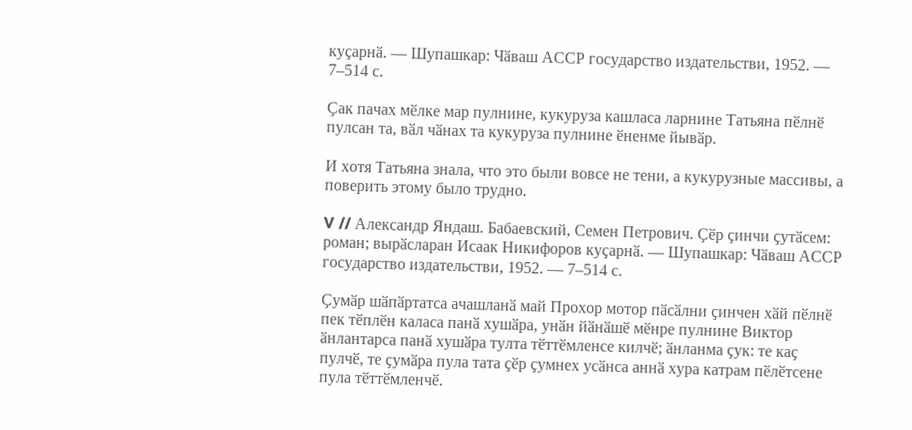куҫарнӑ. — Шупашкар: Чӑваш АССР государство издательстви, 1952. — 7–514 с.

Ҫак пачах мӗлке мар пулнине, кукуруза кашласа ларнине Татьяна пӗлнӗ пулсан та, вӑл чӑнах та кукуруза пулнине ӗненме йывӑр.

И хотя Татьяна знала, что это были вовсе не тени, а кукурузные массивы, а поверить этому было трудно.

V // Александр Яндаш. Бабаевский, Семен Петрович. Ҫӗр ҫинчи ҫутӑсем: роман; вырӑсларан Исаак Никифоров куҫарнӑ. — Шупашкар: Чӑваш АССР государство издательстви, 1952. — 7–514 с.

Ҫумӑр шӑпӑртатса ачашланӑ май Прохор мотор пӑсӑлни ҫинчен хӑй пӗлнӗ пек тӗплӗн каласа панӑ хушӑра, унӑн йӑнӑшӗ мӗнре пулнине Виктор ӑнлантарса панӑ хушӑра тулта тӗттӗмленсе килчӗ; ӑнланма ҫук: те каҫ пулчӗ, те ҫумӑра пула тата ҫӗр ҫумнех усӑнса аннӑ хура катрам пӗлӗтсене пула тӗттӗмленчӗ.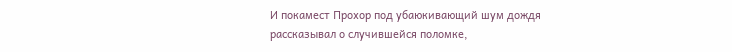И покамест Прохор под убаюкивающий шум дождя рассказывал о случившейся поломке,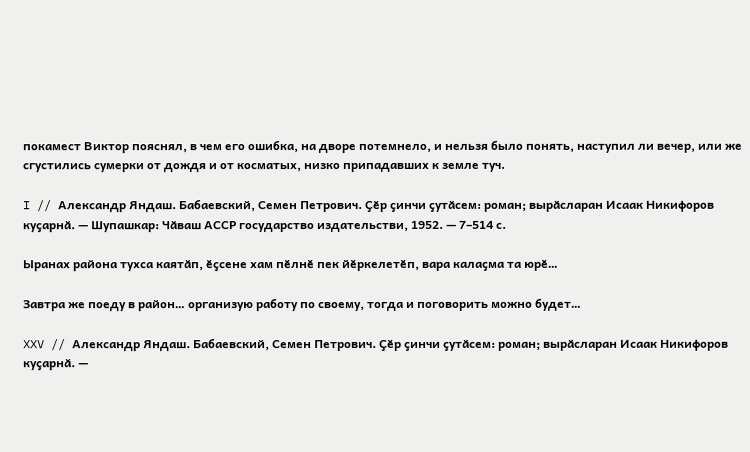покамест Виктор пояснял, в чем его ошибка, на дворе потемнело, и нельзя было понять, наступил ли вечер, или же сгустились сумерки от дождя и от косматых, низко припадавших к земле туч.

I // Александр Яндаш. Бабаевский, Семен Петрович. Ҫӗр ҫинчи ҫутӑсем: роман; вырӑсларан Исаак Никифоров куҫарнӑ. — Шупашкар: Чӑваш АССР государство издательстви, 1952. — 7–514 с.

Ыранах района тухса каятӑп, ӗҫсене хам пӗлнӗ пек йӗркелетӗп, вара калаҫма та юрӗ…

Завтра же поеду в район… организую работу по своему, тогда и поговорить можно будет…

XXV // Александр Яндаш. Бабаевский, Семен Петрович. Ҫӗр ҫинчи ҫутӑсем: роман; вырӑсларан Исаак Никифоров куҫарнӑ. —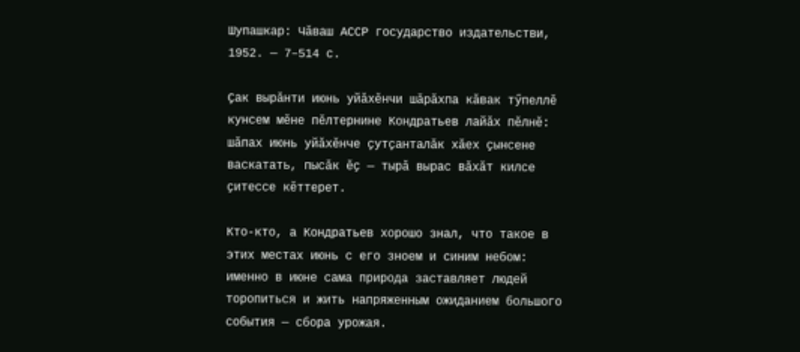Шупашкар: Чӑваш АССР государство издательстви, 1952. — 7–514 с.

Ҫак вырӑнти июнь уйӑхӗнчи шӑрӑхпа кӑвак тӳпеллӗ кунсем мӗне пӗлтернине Кондратьев лайӑх пӗлнӗ: шӑпах июнь уйӑхӗнче ҫутҫанталӑк хӑех ҫынсене васкатать, пысӑк ӗҫ — тырӑ вырас вӑхӑт килсе ҫитессе кӗттерет.

Кто-кто, а Кондратьев хорошо знал, что такое в этих местах июнь с его зноем и синим небом: именно в июне сама природа заставляет людей торопиться и жить напряженным ожиданием большого события — сбора урожая.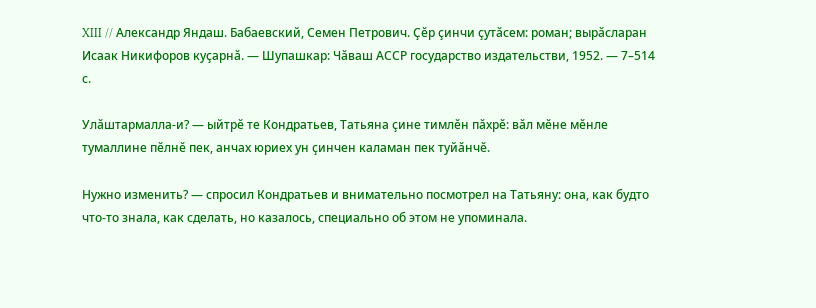XIII // Александр Яндаш. Бабаевский, Семен Петрович. Ҫӗр ҫинчи ҫутӑсем: роман; вырӑсларан Исаак Никифоров куҫарнӑ. — Шупашкар: Чӑваш АССР государство издательстви, 1952. — 7–514 с.

Улӑштармалла-и? — ыйтрӗ те Кондратьев, Татьяна ҫине тимлӗн пӑхрӗ: вӑл мӗне мӗнле тумаллине пӗлнӗ пек, анчах юриех ун ҫинчен каламан пек туйӑнчӗ.

Нужно изменить? — спросил Кондратьев и внимательно посмотрел на Татьяну: она, как будто что-то знала, как сделать, но казалось, специально об этом не упоминала.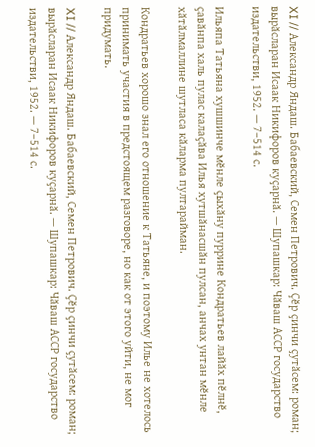XI // Александр Яндаш. Бабаевский, Семен Петрович. Ҫӗр ҫинчи ҫутӑсем: роман; вырӑсларан Исаак Никифоров куҫарнӑ. — Шупашкар: Чӑваш АССР государство издательстви, 1952. — 7–514 с.

Ильяпа Татьяна хушшинче мӗнле ҫыхӑну пуррине Кондратьев лайӑх пӗлнӗ, ҫавӑнпа халь пулас калаҫӑва Илья хутшӑнасшӑн пулсан, анчах унтан мӗнле хӑтӑлмаллине шутласа кӑларма пултарайман.

Кондратьев хорошо знал его отношение к Татьяне, и поэтому Илье не хотелось принимать участия в предстоящем разговоре, но как от этого уйти, не мог придумать.

XI // Александр Яндаш. Бабаевский, Семен Петрович. Ҫӗр ҫинчи ҫутӑсем: роман; вырӑсларан Исаак Никифоров куҫарнӑ. — Шупашкар: Чӑваш АССР государство издательстви, 1952. — 7–514 с.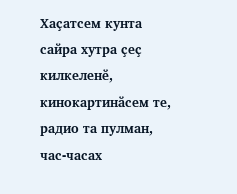Хаҫатсем кунта сайра хутра ҫеҫ килкеленӗ, кинокартинӑсем те, радио та пулман, час-часах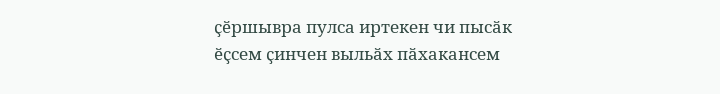ҫӗршывра пулса иртекен чи пысӑк ӗҫсем ҫинчен выльӑх пӑхакансем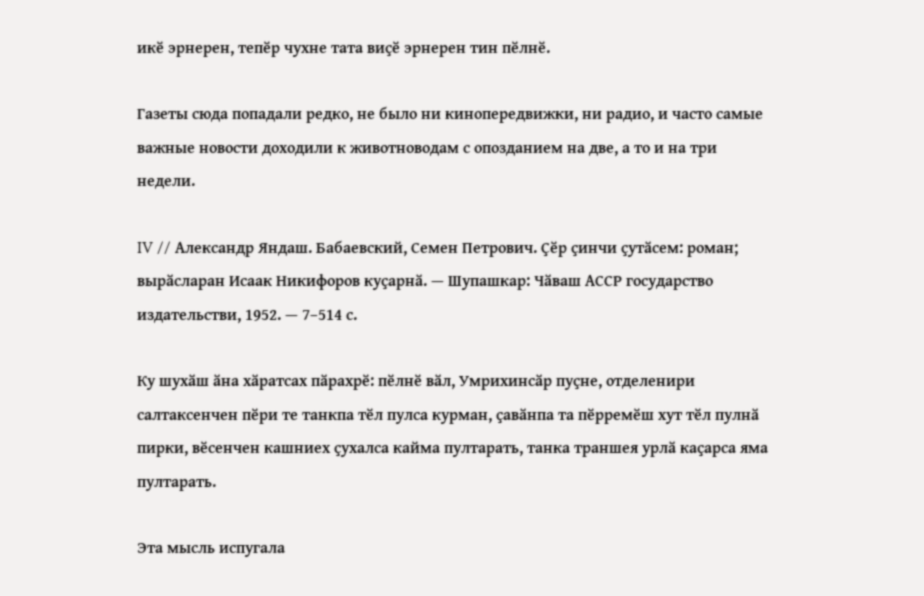икӗ эрнерен, тепӗр чухне тата виҫӗ эрнерен тин пӗлнӗ.

Газеты сюда попадали редко, не было ни кинопередвижки, ни радио, и часто самые важные новости доходили к животноводам с опозданием на две, а то и на три недели.

IV // Александр Яндаш. Бабаевский, Семен Петрович. Ҫӗр ҫинчи ҫутӑсем: роман; вырӑсларан Исаак Никифоров куҫарнӑ. — Шупашкар: Чӑваш АССР государство издательстви, 1952. — 7–514 с.

Ку шухӑш ӑна хӑратсах пӑрахрӗ: пӗлнӗ вӑл, Умрихинсӑр пуҫне, отделенири салтаксенчен пӗри те танкпа тӗл пулса курман, ҫавӑнпа та пӗрремӗш хут тӗл пулнӑ пирки, вӗсенчен кашниех ҫухалса кайма пултарать, танка траншея урлӑ каҫарса яма пултарать.

Эта мысль испугала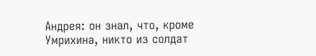Андрея: он знал, что, кроме Умрихина, никто из солдат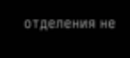отделения не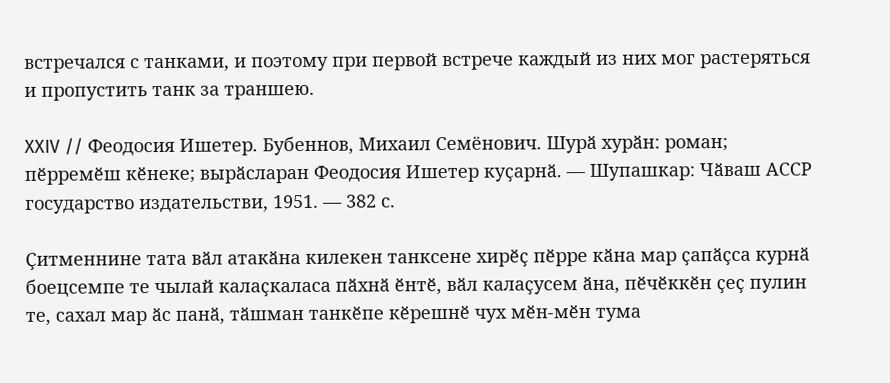встречался с танками, и поэтому при первой встрече каждый из них мог растеряться и пропустить танк за траншею.

XXIV // Феодосия Ишетер. Бубеннов, Михаил Семёнович. Шурӑ хурӑн: роман; пӗрремӗш кӗнеке; вырӑсларан Феодосия Ишетер куҫарнӑ. — Шупашкар: Чӑваш АССР государство издательстви, 1951. — 382 с.

Ҫитменнине тата вӑл атакӑна килекен танксене хирӗҫ пӗрре кӑна мар ҫапӑҫса курнӑ боецсемпе те чылай калаҫкаласа пӑхнӑ ӗнтӗ, вӑл калаҫусем ӑна, пӗчӗккӗн ҫеҫ пулин те, сахал мар ӑс панӑ, тӑшман танкӗпе кӗрешнӗ чух мӗн-мӗн тума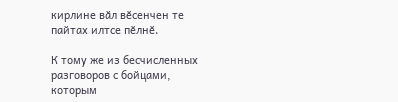кирлине вӑл вӗсенчен те пайтах илтсе пӗлнӗ.

К тому же из бесчисленных разговоров с бойцами, которым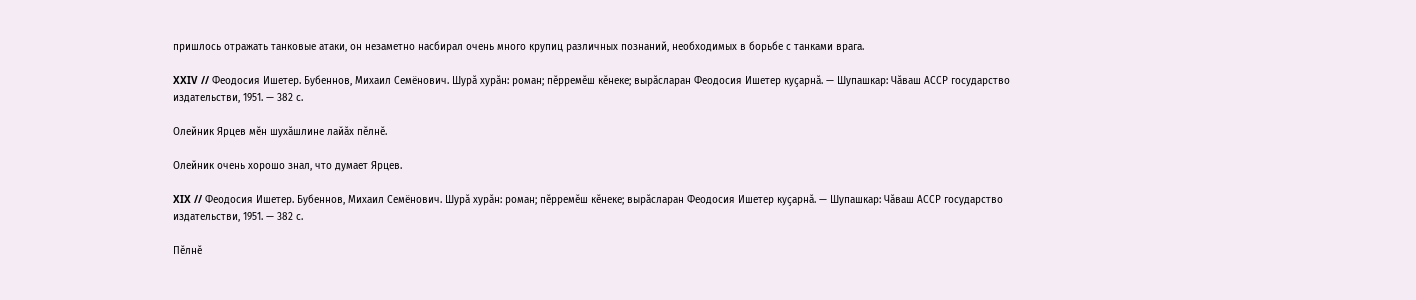пришлось отражать танковые атаки, он незаметно насбирал очень много крупиц различных познаний, необходимых в борьбе с танками врага.

XXIV // Феодосия Ишетер. Бубеннов, Михаил Семёнович. Шурӑ хурӑн: роман; пӗрремӗш кӗнеке; вырӑсларан Феодосия Ишетер куҫарнӑ. — Шупашкар: Чӑваш АССР государство издательстви, 1951. — 382 с.

Олейник Ярцев мӗн шухӑшлине лайӑх пӗлнӗ.

Олейник очень хорошо знал, что думает Ярцев.

XIX // Феодосия Ишетер. Бубеннов, Михаил Семёнович. Шурӑ хурӑн: роман; пӗрремӗш кӗнеке; вырӑсларан Феодосия Ишетер куҫарнӑ. — Шупашкар: Чӑваш АССР государство издательстви, 1951. — 382 с.

Пӗлнӗ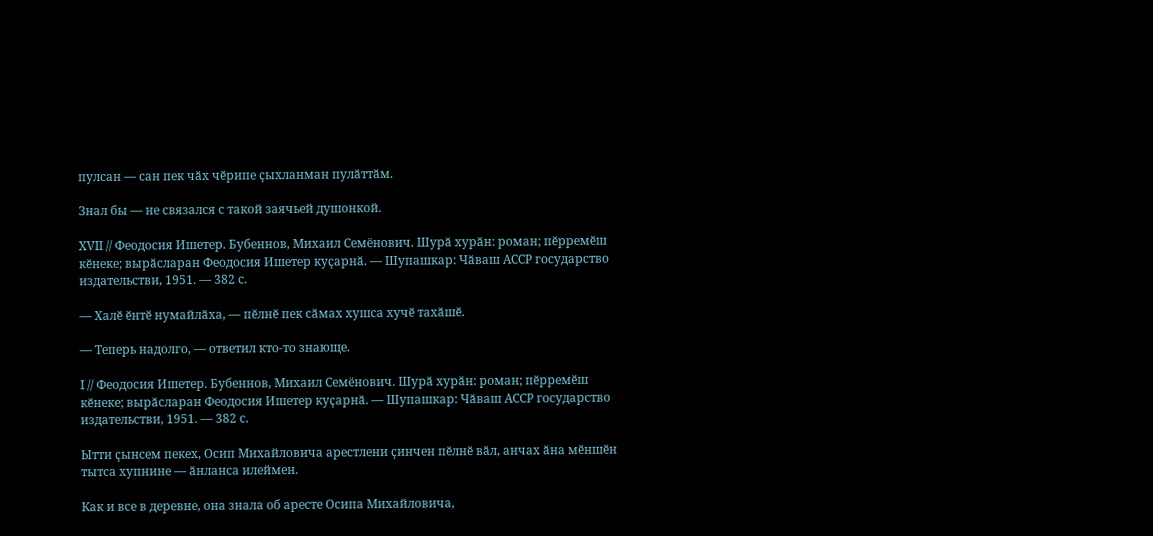пулсан — сан пек чӑх чӗрипе ҫыхланман пулӑттӑм.

Знал бы — не связался с такой заячьей душонкой.

XVII // Феодосия Ишетер. Бубеннов, Михаил Семёнович. Шурӑ хурӑн: роман; пӗрремӗш кӗнеке; вырӑсларан Феодосия Ишетер куҫарнӑ. — Шупашкар: Чӑваш АССР государство издательстви, 1951. — 382 с.

— Халӗ ӗнтӗ нумайлӑха, — пӗлнӗ пек сӑмах хушса хучӗ тахӑшӗ.

— Теперь надолго, — ответил кто-то знающе.

I // Феодосия Ишетер. Бубеннов, Михаил Семёнович. Шурӑ хурӑн: роман; пӗрремӗш кӗнеке; вырӑсларан Феодосия Ишетер куҫарнӑ. — Шупашкар: Чӑваш АССР государство издательстви, 1951. — 382 с.

Ытти ҫынсем пекех, Осип Михайловича арестлени ҫинчен пӗлнӗ вӑл, анчах ӑна мӗншӗн тытса хупнине — ӑнланса илеймен.

Как и все в деревне, она знала об аресте Осипа Михайловича,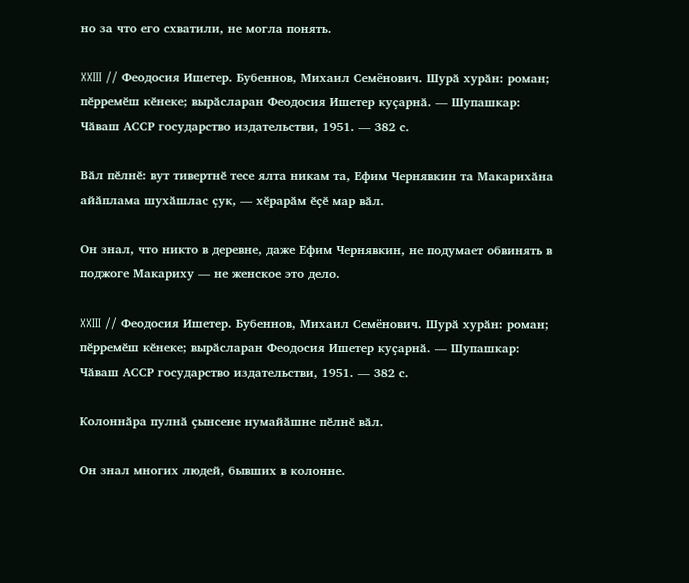но за что его схватили, не могла понять.

XXIII // Феодосия Ишетер. Бубеннов, Михаил Семёнович. Шурӑ хурӑн: роман; пӗрремӗш кӗнеке; вырӑсларан Феодосия Ишетер куҫарнӑ. — Шупашкар: Чӑваш АССР государство издательстви, 1951. — 382 с.

Вӑл пӗлнӗ: вут тивертнӗ тесе ялта никам та, Ефим Чернявкин та Макарихӑна айӑплама шухӑшлас ҫук, — хӗрарӑм ӗҫӗ мар вӑл.

Он знал, что никто в деревне, даже Ефим Чернявкин, не подумает обвинять в поджоге Макариху — не женское это дело.

XXIII // Феодосия Ишетер. Бубеннов, Михаил Семёнович. Шурӑ хурӑн: роман; пӗрремӗш кӗнеке; вырӑсларан Феодосия Ишетер куҫарнӑ. — Шупашкар: Чӑваш АССР государство издательстви, 1951. — 382 с.

Колоннӑра пулнӑ ҫынсене нумайӑшне пӗлнӗ вӑл.

Он знал многих людей, бывших в колонне.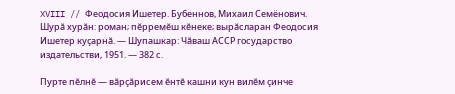XVIII // Феодосия Ишетер. Бубеннов, Михаил Семёнович. Шурӑ хурӑн: роман; пӗрремӗш кӗнеке; вырӑсларан Феодосия Ишетер куҫарнӑ. — Шупашкар: Чӑваш АССР государство издательстви, 1951. — 382 с.

Пурте пӗлнӗ — вӑрҫӑрисем ӗнтӗ кашни кун вилӗм ҫинче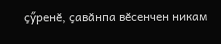ҫӳренӗ, ҫавӑнпа вӗсенчен никам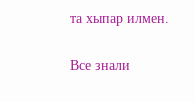та хыпар илмен.

Все знали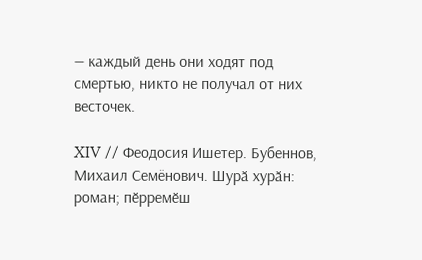— каждый день они ходят под смертью, никто не получал от них весточек.

XIV // Феодосия Ишетер. Бубеннов, Михаил Семёнович. Шурӑ хурӑн: роман; пӗрремӗш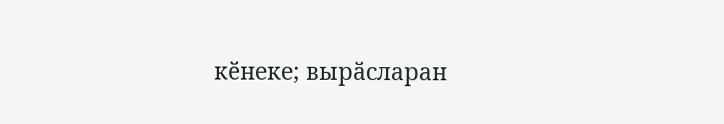кӗнеке; вырӑсларан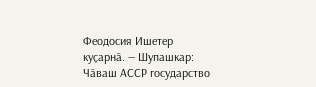Феодосия Ишетер куҫарнӑ. — Шупашкар: Чӑваш АССР государство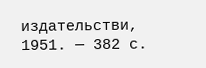издательстви, 1951. — 382 с.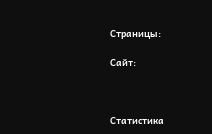Страницы:

Сайт:



Статистика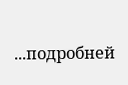...подробней